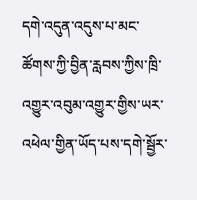དགེ་འདུན་འདུས་པ་མང་ཚོགས་ཀྱི་བྱིན་རླབས་ཀྱིས་ཁྲི་འགྱུར་འབུམ་འགྱུར་གྱིས་ཡར་འཕེལ་གྱིན་ཡོད་པས་དགེ་སྦྱོར་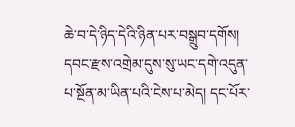ཆེ་བ་དེ་ཉིད་དེའི་ཉིན་པར་བསྒྲུབ་དགོས། དབང་རྫས་འགྲེམ་དུས་སུ་ཡང་དགེ་འདུན་པ་སྔོན་མ་ཡིན་པའི་ངེས་པ་མེད། དང་པོར་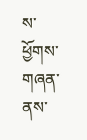ས་ཕྱོགས་གཞན་ནས་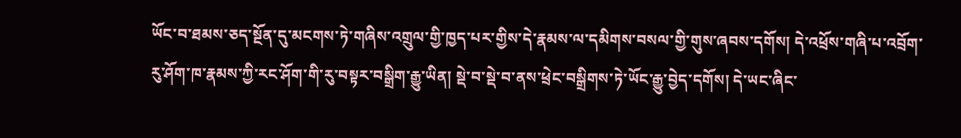ཡོང་བ་ཐམས་ཅད་སྔོན་དུ་མངགས་ཏེ་གཞིས་འགྲུལ་གྱི་ཁྱད་པར་གྱིས་དེ་རྣམས་ལ་དམིགས་བསལ་གྱི་གུས་ཞབས་དགོས། དེ་འཕྲོས་གཞི་པ་འབྲོག་རུ་ཤོག་ཁ་རྣམས་ཀྱི་རང་ཤོག་གི་རུ་བསྟར་བསྒྲིག་རྒྱུ་ཡིན། སྡེ་བ་སྡེ་བ་ནས་ཕྲེང་བསྒྲིགས་ཏེ་ཡོང་རྒྱུ་བྱེད་དགོས། དེ་ཡང་ཞིང་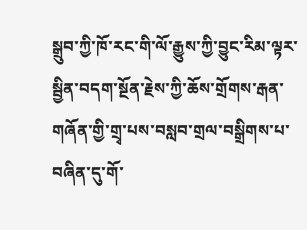སྒྲུབ་ཀྱི་ཁོ་རང་གི་ལོ་རྒྱུས་ཀྱི་བྱུང་རིམ་ལྟར་སྦྱིན་བདག་སྔོན་རྗེས་ཀྱི་ཆོས་གྲོགས་རྒན་གཞོན་གྱི་གྲྭ་པས་བསླབ་གྲལ་བསྒྲིགས་པ་བཞིན་དུ་གོ་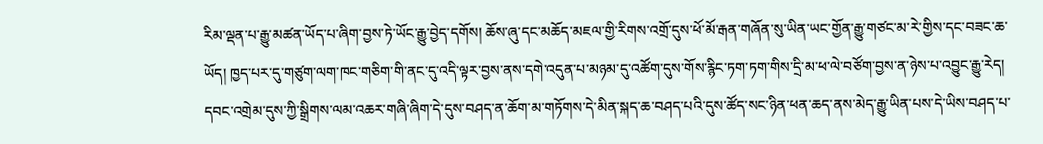རིམ་ལྡན་པ་རྒྱུ་མཚན་ཡོད་པ་ཞིག་བྱས་ཏེ་ཡོང་རྒྱུ་བྱེད་དགོས། ཆོས་ཞུ་དང་མཆོད་མཇལ་གྱི་རིགས་འགྲོ་དུས་ཕོ་མོ་རྒན་གཞོན་སུ་ཡིན་ཡང་གྱོན་རྒྱུ་གཙང་མ་རེ་གྱིས་དང་བཟང་ཆ་ཡོད། ཁྱད་པར་དུ་གཙུག་ལག་ཁང་གཅིག་གི་ནང་དུ་འདི་ལྟར་བྱས་ནས་དགེ་འདུན་པ་མཉམ་དུ་འཚོག་དུས་གོས་རྙིང་ཏག་ཏག་གིས་དྲི་མ་ཕ་ལེ་བཙོག་བྱས་ན་ཉེས་པ་འབྱུང་རྒྱུ་རེད། དབང་འགྲེམ་དུས་ཀྱི་སྒྲིགས་ལམ་འཆར་གཞི་ཞིག་དེ་དུས་བཤད་ན་ཆོག་མ་གཏོགས་དེ་མིན་སྐད་ཆ་བཤད་པའི་དུས་ཚོད་སང་ཉིན་ཕན་ཆད་ནས་མེད་རྒྱུ་ཡིན་པས་དེ་ཡིས་བཤད་པ་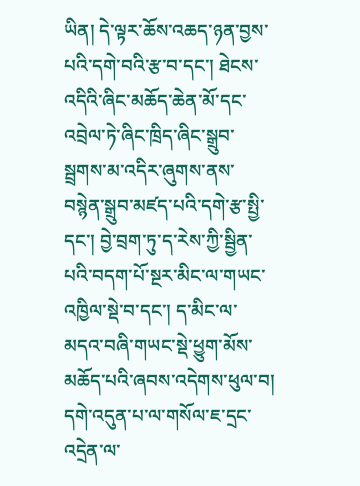ཡིན། དེ་ལྟར་ཆོས་འཆད་ཉན་བྱས་པའི་དགེ་བའི་རྩ་བ་དང་། ཐེངས་འདིའི་ཞིང་མཆོད་ཆེན་མོ་དང་འབྲེལ་ཏེ་ཞིང་ཁྲིད་ཞིང་སྒྲུབ་སྦྲགས་མ་འདིར་ཞུགས་ནས་བསྙེན་སྒྲུབ་མཛད་པའི་དགེ་རྩ་སྤྱི་དང་། བྱེ་བྲག་ཏུ་ད་རེས་ཀྱི་སྦྱིན་པའི་བདག་པོ་སྔར་མིང་ལ་གཡང་འཁྱིལ་སྡེ་བ་དང་། ད་མིང་ལ་མདའ་བཞི་གཡང་སྡེ་ཕྱུག་མོས་མཆོད་པའི་ཞབས་འདེགས་ཕུལ་བ། དགེ་འདུན་པ་ལ་གསོལ་ཇ་དྲང་འདྲེན་ལ་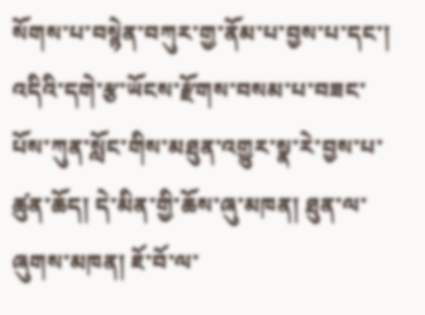སོགས་པ་བསྙེན་བཀུར་གྱ་ནོམ་པ་བྱས་པ་དང་། འདིའི་དགེ་རྩ་ཡོངས་རྫོགས་བསམ་པ་བཟང་པོས་ཀུན་སློང་གིས་མཐུན་འགྱུར་སྣ་རེ་བྱས་པ་ཚུན་ཆོད། དེ་མིན་གྱི་ཆོས་ཞུ་མཁན། ཐུན་ལ་ཞུགས་མཁན། ཇོ་བོ་ལ་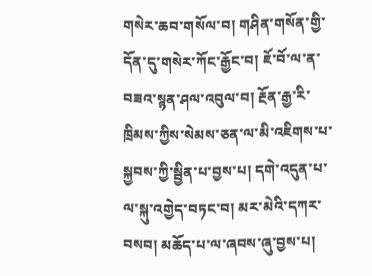གསེར་ཆབ་གསོལ་བ། གཤིན་གསོན་གྱི་དོན་དུ་གསེར་ཀོང་རྒྱོང་བ། ཇོ་བོ་ལ་ན་བཟའ་སྙན་ཤལ་འབུལ་བ། རྔོན་རྒྱ་རི་ཁྲིམས་ཀྱིས་སེམས་ཅན་ལ་མི་འཇིགས་པ་སྐྱབས་ཀྱི་སྦྱིན་པ་བྱས་པ། དགེ་འདུན་པ་ལ་སྐུ་འགྱེད་བཏང་བ། མར་མེའི་དཀར་བསབ། མཆོད་པ་ལ་ཞབས་ཞུ་བྱས་པ།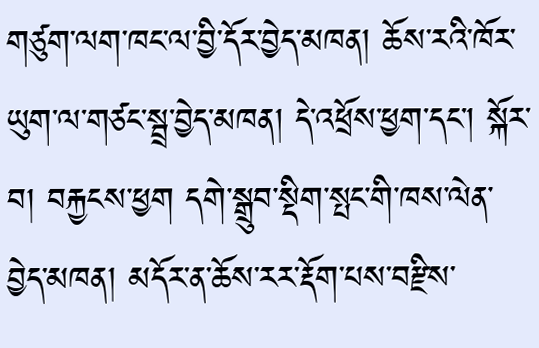གཙུག་ལག་ཁང་ལ་བྱི་དོར་བྱེད་མཁན། ཆོས་རའི་ཁོར་ཡུག་ལ་གཙང་སྦྲ་བྱེད་མཁན། དེ་འཕྲོས་ཕྱག་དང་། སྐོར་བ། བརྐྱངས་ཕྱག དགེ་སྒྲུབ་སྡིག་སྤང་གི་ཁས་ལེན་བྱེད་མཁན། མདོར་ན་ཆོས་རར་རྡོག་པས་བརྫིས་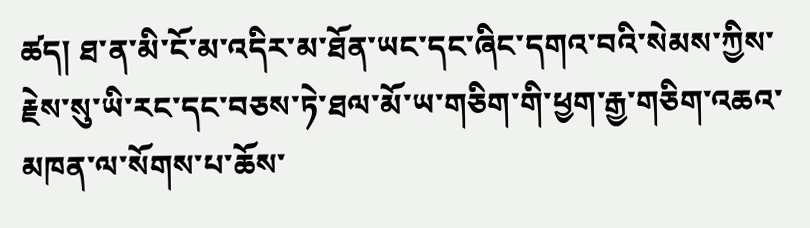ཚད། ཐ་ན་མི་ངོ་མ་འདིར་མ་ཐོན་ཡང་དང་ཞིང་དགའ་བའི་སེམས་ཀྱིས་རྗེས་སུ་ཡི་རང་དང་བཅས་ཏེ་ཐལ་མོ་ཡ་གཅིག་གི་ཕྱག་རྒྱ་གཅིག་འཆའ་མཁན་ལ་སོགས་པ་ཆོས་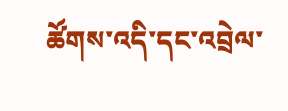ཚོགས་འདི་དང་འབྲེལ་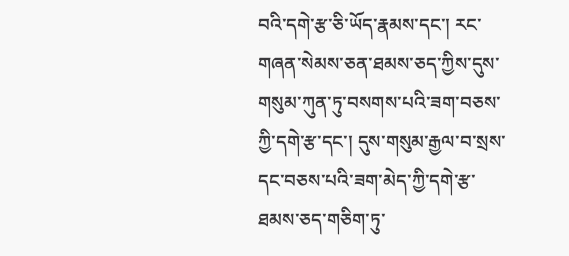བའི་དགེ་རྩ་ཅི་ཡོད་རྣམས་དང་། རང་གཞན་སེམས་ཅན་ཐམས་ཅད་ཀྱིས་དུས་གསུམ་ཀུན་ཏུ་བསགས་པའི་ཟག་བཅས་ཀྱི་དགེ་རྩ་དང་། དུས་གསུམ་རྒྱལ་བ་སྲས་དང་བཅས་པའི་ཟག་མེད་ཀྱི་དགེ་རྩ་ཐམས་ཅད་གཅིག་ཏུ་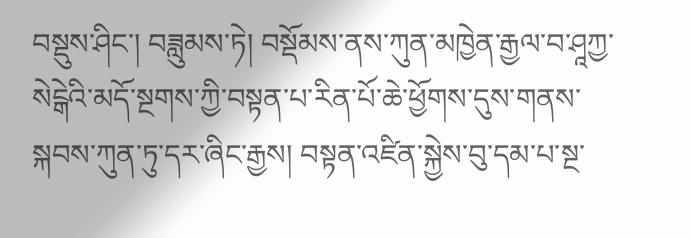བསྡུས་ཤིང་། བཟླུམས་ཏེ། བསྡོམས་ནས་ཀུན་མཁྱེན་རྒྱལ་བ་ཤཱཀྱ་སེངྒེའི་མདོ་སྔགས་ཀྱི་བསྟན་པ་རིན་པོ་ཆེ་ཕྱོགས་དུས་གནས་སྐབས་ཀུན་ཏུ་དར་ཞིང་རྒྱས། བསྟན་འཛིན་སྐྱེས་བུ་དམ་པ་སྔ་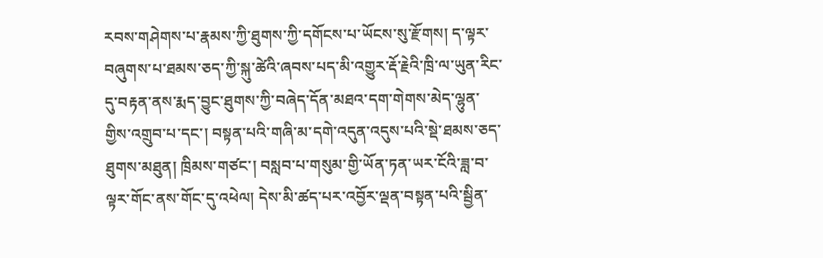རབས་གཤེགས་པ་རྣམས་ཀྱི་ཐུགས་ཀྱི་དགོངས་པ་ཡོངས་སུ་རྫོགས། ད་ལྟར་བཞུགས་པ་ཐམས་ཅད་ཀྱི་སྐུ་ཚེའི་ཞབས་པད་མི་འགྱུར་རྡོ་རྗེའི་ཁྲི་ལ་ཡུན་རིང་དུ་བརྟན་ནས་རྨད་བྱུང་ཐུགས་ཀྱི་བཞེད་དོན་མཐའ་དག་གེགས་མེད་ལྷུན་གྱིས་འགྲུབ་པ་དང་། བསྟན་པའི་གཞི་མ་དགེ་འདུན་འདུས་པའི་སྡེ་ཐམས་ཅད་ཐུགས་མཐུན། ཁྲིམས་གཙང་། བསླབ་པ་གསུམ་གྱི་ཡོན་ཏན་ཡར་ངོའི་ཟླ་བ་ལྟར་གོང་ནས་གོང་དུ་འཕེལ། དེས་མི་ཚད་པར་འབྱོར་ལྡན་བསྟན་པའི་སྦྱིན་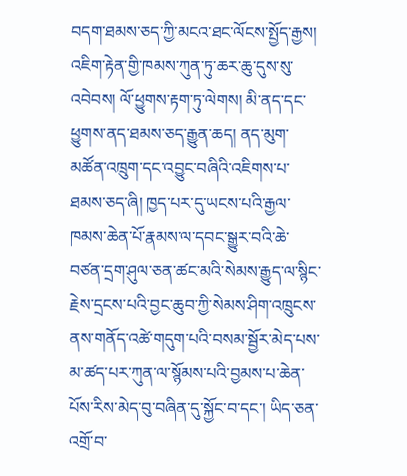བདག་ཐམས་ཅད་ཀྱི་མངའ་ཐང་ལོངས་སྤྱོད་རྒྱས། འཇིག་རྟེན་གྱི་ཁམས་ཀུན་ཏུ་ཆར་ཆུ་དུས་སུ་འབེབས། ལོ་ཕྱུགས་རྟག་ཏུ་ལེགས། མི་ནད་དང་ཕྱུགས་ནད་ཐམས་ཅད་རྒྱུན་ཆད། ནད་མུག་མཚོན་འཁྲུག་དང་འབྱུང་བཞིའི་འཇིགས་པ་ཐམས་ཅད་ཞི། ཁྱད་པར་དུ་ཡངས་པའི་རྒྱལ་ཁམས་ཆེན་པོ་རྣམས་ལ་དབང་སྒྱུར་བའི་ཆེ་བཙན་དྲག་ཤུལ་ཅན་ཚང་མའི་སེམས་རྒྱུད་ལ་སྙིང་རྗེས་དྲངས་པའི་བྱང་ཆུབ་ཀྱི་སེམས་ཤིག་འཁྲུངས་ནས་གནོད་འཚེ་གདུག་པའི་བསམ་སྦྱོར་མེད་པས་མ་ཚད་པར་ཀུན་ལ་སྙོམས་པའི་བྱམས་པ་ཆེན་པོས་རིས་མེད་བུ་བཞིན་དུ་སྐྱོང་བ་དང་། ཡིད་ཅན་འགྲོ་བ་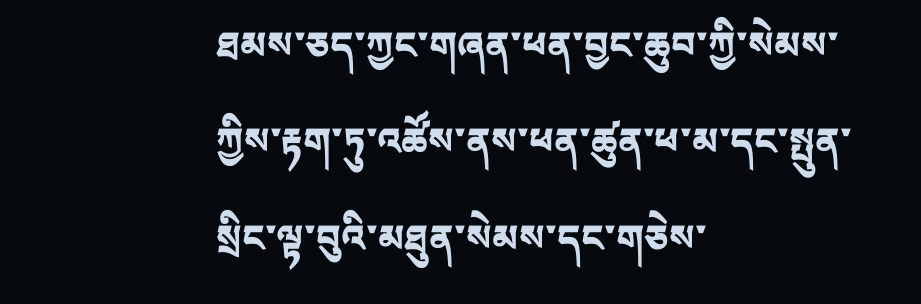ཐམས་ཅད་ཀྱང་གཞན་ཕན་བྱང་ཆུབ་ཀྱི་སེམས་ཀྱིས་རྟག་ཏུ་འཚོས་ནས་ཕན་ཚུན་ཕ་མ་དང་སྤུན་སྲིང་ལྟ་བུའི་མཐུན་སེམས་དང་གཅེས་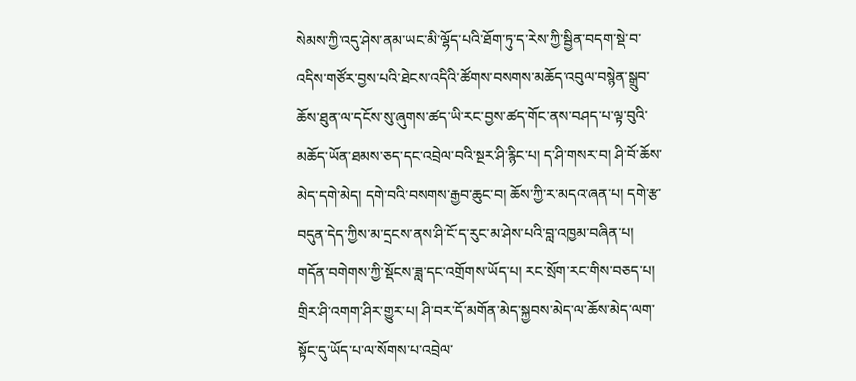སེམས་ཀྱི་འདུ་ཤེས་ནམ་ཡང་མི་ལྷོད་པའི་ཐོག་ཏུ་ད་རེས་ཀྱི་སྦྱིན་བདག་སྡེ་བ་འདིས་གཙོར་བྱས་པའི་ཐེངས་འདིའི་ཚོགས་བསགས་མཆོད་འབུལ་བསྙེན་སྒྲུབ་ཆོས་ཐུན་ལ་དངོས་སུ་ཞུགས་ཚད་ཡི་རང་བྱས་ཚད་གོང་ནས་བཤད་པ་ལྟ་བུའི་མཆོད་ཡོན་ཐམས་ཅད་དང་འབྲེལ་བའི་སྔར་ཤི་རྙིང་པ། ད་ཤི་གསར་བ། ཤི་བོ་ཆོས་མེད་དགེ་མེད། དགེ་བའི་བསགས་རྒྱབ་ཆུང་བ། ཆོས་ཀྱི་ར་མདའ་ཞན་པ། དགེ་རྩ་བདུན་དེད་ཀྱིས་མ་དྲངས་ནས་ཤི་ངོ་ད་རུང་མ་ཤེས་པའི་བླ་འཁྱམ་བཞིན་པ། གདོན་བགེགས་ཀྱི་སྡོངས་ཟླ་དང་འགྲོགས་ཡོད་པ། རང་སྲོག་རང་གིས་བཅད་པ། གྲིར་ཤི་འགག་ཤིར་གྱུར་པ། ཤི་བར་དོ་མགོན་མེད་སྐྱབས་མེད་ལ་ཆོས་མེད་ལག་སྟོང་དུ་ཡོད་པ་ལ་སོགས་པ་འབྲེལ་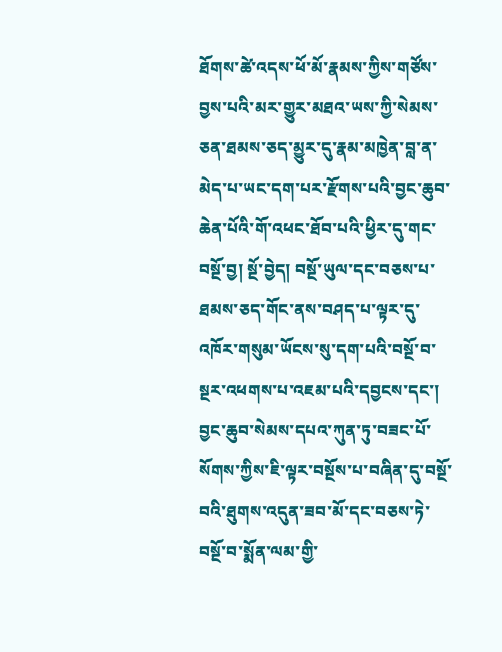ཐོགས་ཚེ་འདས་ཕོ་མོ་རྣམས་ཀྱིས་གཙོས་བྱས་པའི་མར་གྱུར་མཐའ་ཡས་ཀྱི་སེམས་ཅན་ཐམས་ཅད་མྱུར་དུ་རྣམ་མཁྱེན་བླ་ན་མེད་པ་ཡང་དག་པར་རྫོགས་པའི་བྱང་ཆུབ་ཆེན་པོའི་གོ་འཕང་ཐོབ་པའི་ཕྱིར་དུ་གང་བསྔོ་བྱ། སྔོ་བྱེད། བསྔོ་ཡུལ་དང་བཅས་པ་ཐམས་ཅད་གོང་ནས་བཤད་པ་ལྟར་དུ་འཁོར་གསུམ་ཡོངས་སུ་དག་པའི་བསྔོ་བ་སྔར་འཕགས་པ་འཇམ་པའི་དབྱངས་དང་། བྱང་ཆུབ་སེམས་དཔའ་ཀུན་ཏུ་བཟང་པོ་སོགས་ཀྱིས་ཇི་ལྟར་བསྔོས་པ་བཞིན་དུ་བསྔོ་བའི་ཐུགས་འདུན་ཟབ་མོ་དང་བཅས་ཏེ་བསྔོ་བ་སྨོན་ལམ་གྱི་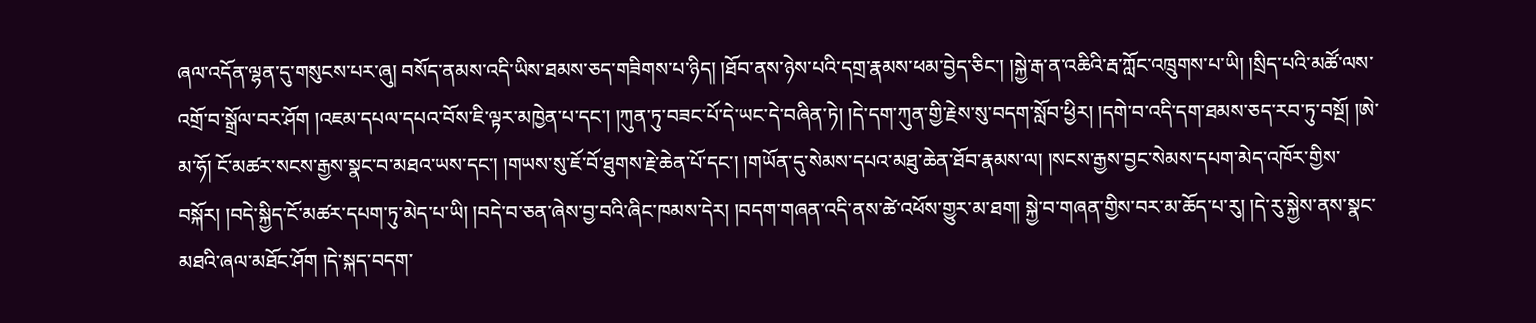ཞལ་འདོན་ལྷན་དུ་གསུངས་པར་ཞུ། བསོད་ནམས་འདི་ཡིས་ཐམས་ཅད་གཟིགས་པ་ཉིད། །ཐོབ་ནས་ཉེས་པའི་དགྲ་རྣམས་ཕམ་བྱེད་ཅིང་། །སྐྱེ་རྒ་ན་འཆིའི་རྦ་ཀློང་འཁྲུགས་པ་ཡི། །སྲིད་པའི་མཚོ་ལས་འགྲོ་བ་སྒྲོལ་བར་ཤོག །འཇམ་དཔལ་དཔའ་བོས་ཇི་ལྟར་མཁྱེན་པ་དང་། །ཀུན་ཏུ་བཟང་པོ་དེ་ཡང་དེ་བཞིན་ཏེ། །དེ་དག་ཀུན་གྱི་རྗེས་སུ་བདག་སློབ་ཕྱིར། །དགེ་བ་འདི་དག་ཐམས་ཅད་རབ་ཏུ་བསྔོ། །ཨེ་མ་ཧོ། ངོ་མཚར་སངས་རྒྱས་སྣང་བ་མཐའ་ཡས་དང་། །གཡས་སུ་ཇོ་བོ་ཐུགས་རྗེ་ཆེན་པོ་དང་། །གཡོན་དུ་སེམས་དཔའ་མཐུ་ཆེན་ཐོབ་རྣམས་ལ། །སངས་རྒྱས་བྱང་སེམས་དཔག་མེད་འཁོར་གྱིས་བསྐོར། །བདེ་སྐྱིད་ངོ་མཚར་དཔག་ཏུ་མེད་པ་ཡི། །བདེ་བ་ཅན་ཞེས་བྱ་བའི་ཞིང་ཁམས་དེར། །བདག་གཞན་འདི་ནས་ཚེ་འཕོས་གྱུར་མ་ཐག། སྐྱེ་བ་གཞན་གྱིས་བར་མ་ཆོད་པ་རུ། །དེ་རུ་སྐྱེས་ནས་སྣང་མཐའི་ཞལ་མཐོང་ཤོག །དེ་སྐད་བདག་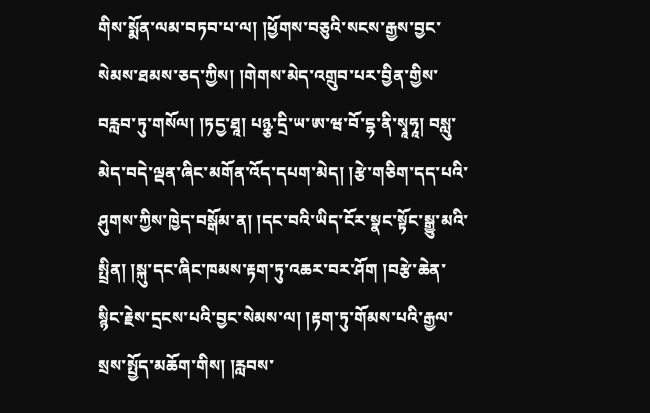གིས་སྨོན་ལམ་བཏབ་པ་ལ། །ཕྱོགས་བཅུའི་སངས་རྒྱས་བྱང་སེམས་ཐམས་ཅད་ཀྱིས། །གེགས་མེད་འགྲུབ་པར་བྱིན་གྱིས་བརླབ་ཏུ་གསོལ། །ཏདྱ་ཐཱ། པཉྩ་དྲི་ཡ་ཨ་ཝ་བོ་དྷ་ནི་སྭཱཧཱ། བསླུ་མེད་བདེ་ལྡན་ཞིང་མགོན་འོད་དཔག་མེད། །རྩེ་གཅིག་དད་པའི་ཤུགས་ཀྱིས་ཁྱེད་བསྒོམ་ན། །དང་བའི་ཡིད་ངོར་སྣང་སྟོང་སྒྱུ་མའི་སྤྲིན། །སྐུ་དང་ཞིང་ཁམས་རྟག་ཏུ་འཆར་བར་ཤོག །བརྩེ་ཆེན་སྙིང་རྗེས་དྲངས་པའི་བྱང་སེམས་ལ། །རྟག་ཏུ་གོམས་པའི་རྒྱལ་སྲས་སྤྱོད་མཆོག་གིས། །རླབས་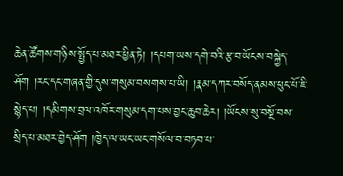ཆེན་ཚོགས་གཉིས་སྤྱོད་པ་མཐར་ཕྱིན་ཏེ། །དཔག་ཡས་དགེ་བའི་རྩ་བ་ཡོངས་བསྐྱེད་ཤོག །རང་དང་གཞན་གྱི་དུས་གསུམ་བསགས་པ་ཡི། །རྣམ་དཀར་བསོད་ནམས་ཕུང་པོ་ཇི་སྙེད་པ། །དམིགས་བྲལ་འཁོར་གསུམ་དག་པས་བྱང་ཆུབ་ཆེར། །ཡོངས་སུ་བསྔོ་བས་སྲིད་པ་མཐར་བྱེད་ཤོག །ཁྱེད་ལ་ཡང་ཡང་གསོལ་བ་བཏབ་པ་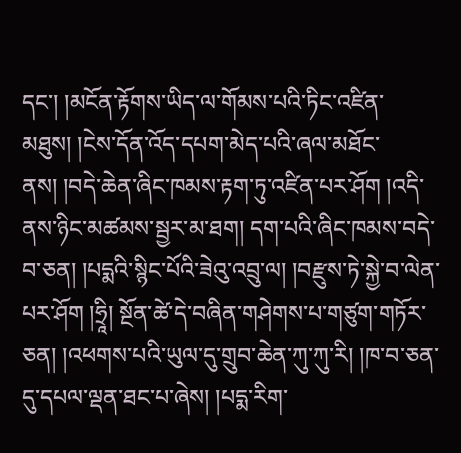དང་། །མངོན་རྟོགས་ཡིད་ལ་གོམས་པའི་ཏིང་འཛིན་མཐུས། །ངེས་དོན་འོད་དཔག་མེད་པའི་ཞལ་མཐོང་ནས། །བདེ་ཆེན་ཞིང་ཁམས་རྟག་ཏུ་འཛིན་པར་ཤོག །འདི་ནས་ཉིང་མཚམས་སྦྱར་མ་ཐག། དག་པའི་ཞིང་ཁམས་བདེ་བ་ཅན། །པདྨའི་སྙིང་པོའི་ཟེའུ་འབྲུ་ལ། །བརྫུས་ཏེ་སྐྱེ་བ་ལེན་པར་ཤོག །ཧྲཱི། སྔོན་ཚེ་དེ་བཞིན་གཤེགས་པ་གཙུག་གཏོར་ཅན། །འཕགས་པའི་ཡུལ་དུ་གྲུབ་ཆེན་ཀུ་ཀུ་རི། །ཁ་བ་ཅན་དུ་དཔལ་ལྡན་ཐང་པ་ཞེས། །པདྨ་རིག་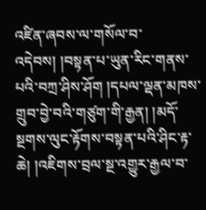འཛིན་ཞབས་ལ་གསོལ་བ་འདེབས། །བསྟན་པ་ཡུན་རིང་གནས་པའི་བཀྲ་ཤིས་ཤོག །དཔལ་ལྡན་མཁས་གྲུབ་བྱེ་བའི་གཙུག་གི་རྒྱན། །མདོ་སྔགས་ལུང་རྟོགས་བསྟན་པའི་ཤིང་རྟ་ཆེ། །འཇིགས་བྲལ་སྔ་འགྱུར་རྒྱལ་བ་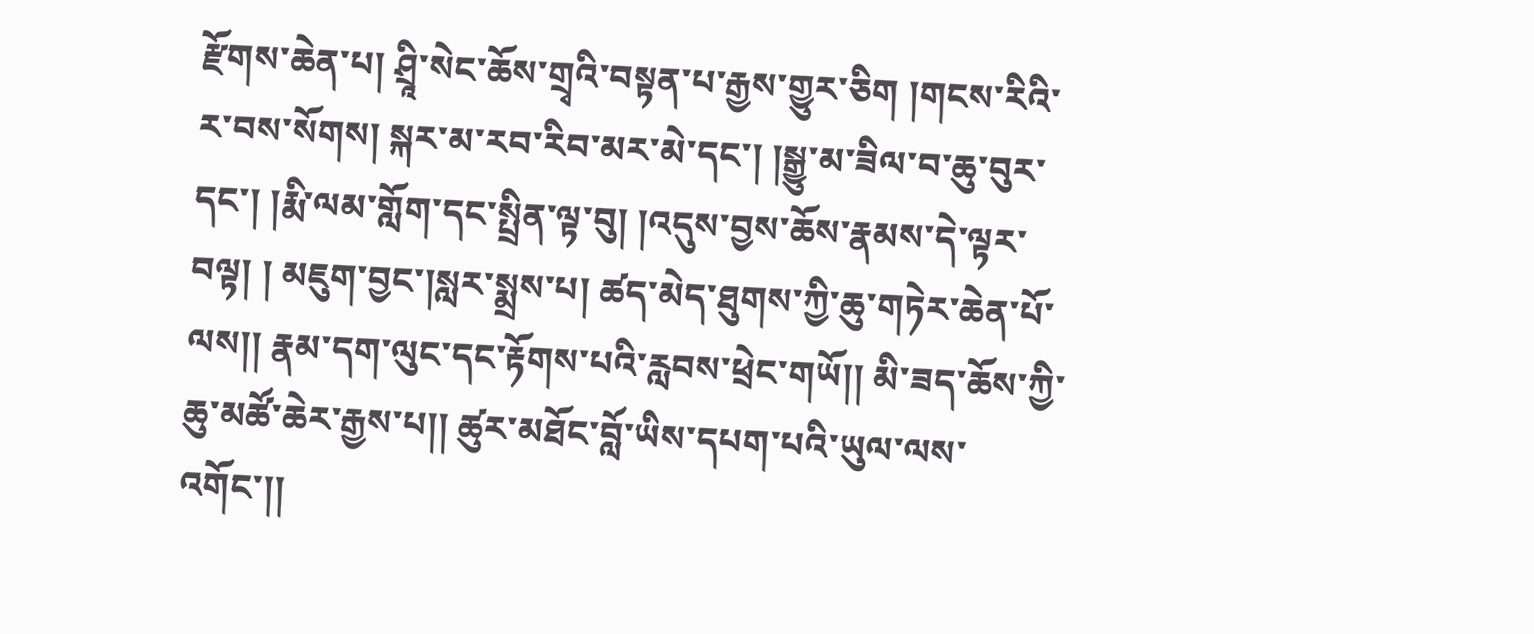རྫོགས་ཆེན་པ། ཤྲཱི་སེང་ཆོས་གྲྭའི་བསྟན་པ་རྒྱས་གྱུར་ཅིག །གངས་རིའི་ར་བས་སོགས། སྐར་མ་རབ་རིབ་མར་མེ་དང་། །སྒྱུ་མ་ཟིལ་བ་ཆུ་བུར་དང་། །རྨི་ལམ་གློག་དང་སྤྲིན་ལྟ་བུ། །འདུས་བྱས་ཆོས་རྣམས་དེ་ལྟར་བལྟ། ། མཇུག་བྱང་།སླར་སྨྲས་པ། ཚད་མེད་ཐུགས་ཀྱི་ཆུ་གཏེར་ཆེན་པོ་ལས།། རྣམ་དག་ལུང་དང་རྟོགས་པའི་རླབས་ཕྲེང་གཡོ།། མི་ཟད་ཆོས་ཀྱི་ཆུ་མཚོ་ཆེར་རྒྱས་པ།། ཚུར་མཐོང་བློ་ཡིས་དཔག་པའི་ཡུལ་ལས་འགོང་།།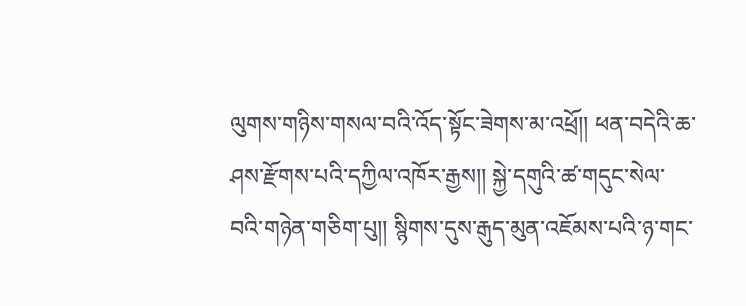ལུགས་གཉིས་གསལ་བའི་འོད་སྟོང་ཟེགས་མ་འཕྲོ།། ཕན་བདེའི་ཆ་ཤས་རྫོགས་པའི་དཀྱིལ་འཁོར་རྒྱས།། སྐྱེ་དགུའི་ཚ་གདུང་སེལ་བའི་གཉེན་གཅིག་པུ།། སྙིགས་དུས་རྒུད་མུན་འཇོམས་པའི་ཉ་གང་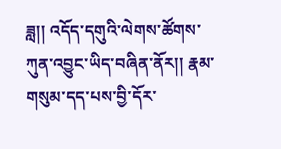ཟླ།། འདོད་དགུའི་ལེགས་ཚོགས་ཀུན་འབྱུང་ཡིད་བཞིན་ནོར།། རྣམ་གསུམ་དད་པས་བྱི་དོར་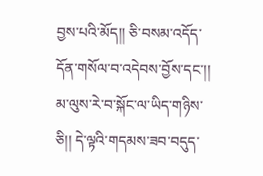བྱས་པའི་མོད།། ཅི་བསམ་འདོད་དོན་གསོལ་བ་འདེབས་བྱོས་དང་།། མ་ལུས་རེ་བ་སྐོང་ལ་ཡིད་གཉིས་ཅི།། དེ་ལྟའི་གདམས་ཟབ་བདུད་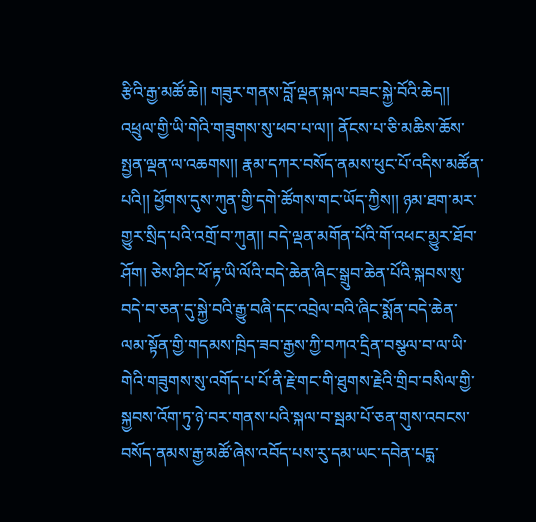རྩིའི་རྒྱ་མཚོ་ཆེ།། གཟུར་གནས་བློ་ལྡན་སྐལ་བཟང་སྐྱེ་བོའི་ཆེད།། འཕྲུལ་གྱི་ཡི་གེའི་གཟུགས་སུ་ཕབ་པ་ལ།། ནོངས་པ་ཅི་མཆིས་ཆོས་སྤྱན་ལྡན་ལ་འཆགས།། རྣམ་དཀར་བསོད་ནམས་ཕུང་པོ་འདིས་མཚོན་པའི།། ཕྱོགས་དུས་ཀུན་གྱི་དགེ་ཚོགས་གང་ཡོད་ཀྱིས།། ཉམ་ཐག་མར་གྱུར་སྲིད་པའི་འགྲོ་བ་ཀུན།། བདེ་ལྡན་མགོན་པོའི་གོ་འཕང་མྱུར་ཐོབ་ཤོག། ཅེས་ཤིང་ཕོ་རྟ་ཡི་ལོའི་བདེ་ཆེན་ཞིང་སྒྲུབ་ཆེན་པོའི་སྐབས་སུ་བདེ་བ་ཅན་དུ་སྐྱེ་བའི་རྒྱུ་བཞི་དང་འབྲེལ་བའི་ཞིང་སྨོན་བདེ་ཆེན་ལམ་སྟོན་གྱི་གདམས་ཁྲིད་ཟབ་རྒྱས་ཀྱི་བཀའ་དྲིན་བསྩལ་བ་ལ་ཡི་གེའི་གཟུགས་སུ་འགོད་པ་པོ་ནི་རྗེ་གང་གི་ཐུགས་རྗེའི་གྲིབ་བསིལ་གྱི་སྐྱབས་འོག་ཏུ་ཉེ་བར་གནས་པའི་སྐལ་བ་སྦམ་པོ་ཅན་གུས་འབངས་བསོད་ནམས་རྒྱ་མཚོ་ཞེས་འབོད་པས་རུ་དམ་ཡང་དབེན་པདྨ་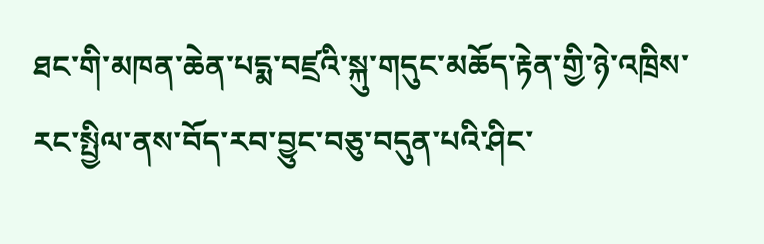ཐང་གི་མཁན་ཆེན་པདྨ་བཛྲའི་སྐུ་གདུང་མཆོད་རྟེན་གྱི་ཉེ་འཁྲིས་རང་སྤྱིལ་ནས་བོད་རབ་བྱུང་བཅུ་བདུན་པའི་ཤིང་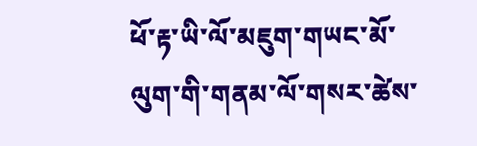ཕོ་རྟ་ཡི་ལོ་མཇུག་གཡང་མོ་ལུག་གི་གནམ་ལོ་གསར་ཚེས་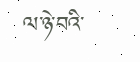ལ་ཉེ་བའི་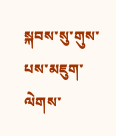སྐབས་སུ་གུས་པས་མཇུག་ལེགས་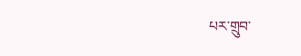པར་གྲུབ་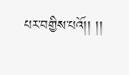པར་བགྱིས་པའོ།། །།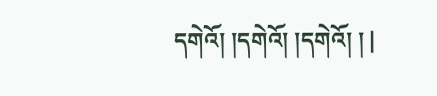དགེའོ། །དགེའོ། །དགེའོ། ། |